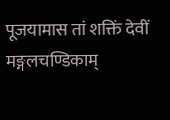पूजयामास तां शक्तिं देवीं मङ्गलचण्डिकाम्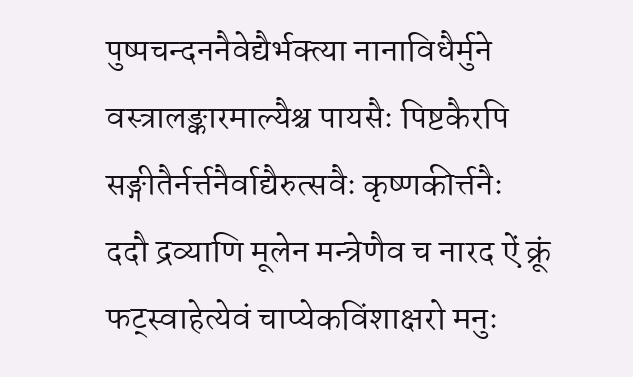पुष्पचन्दननैवेद्यैर्भक्त्या नानाविधैर्मुने
वस्त्रालङ्कारमाल्यैश्च पायसैः पिष्टकैरपि
सङ्गीतैर्नर्त्तनैर्वाद्यैरुत्सवैः कृष्णकीर्त्तनैः
ददौ द्रव्याणि मूलेन मन्त्रेणैव च नारद ऐं क्रूं फट्स्वाहेत्येवं चाप्येकविंशाक्षरो मनुः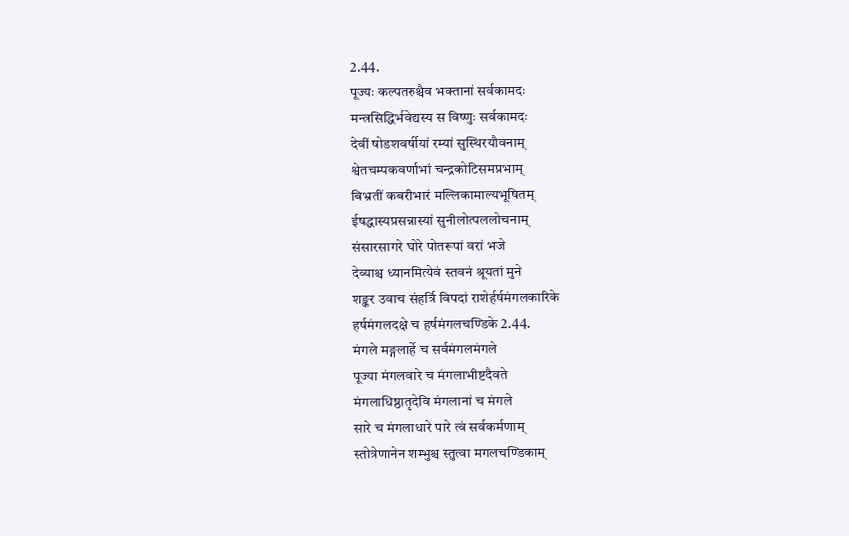2.44.
पूज्यः कल्पतरुश्चैव भक्तानां सर्वकामदः
मन्त्रसिद्धिर्भवेद्यस्य स विष्णुः सर्वकामदः
देवीं षोडशवर्षीयां रम्यां सुस्थिरयौवनाम्
श्वेतचम्पकवर्णाभां चन्द्रकोटिसमप्रभाम्
बिभ्रतीं कबरीभारं मल्लिकामाल्यभूषितम्
ईषद्धास्यप्रसन्नास्यां सुनीलोत्पललोचनाम्
संसारसागरे घोरे पोतरूपां वरां भजे
देव्याश्च ध्यानमित्येवं स्तवनं श्रूयतां मुने
शङ्कर उवाच संहर्त्रि विपदां राशेर्हर्षमंगलकारिके
हर्षमंगलदक्षे च हर्षमंगलचण्डिके 2.44.
मंगले मङ्गलार्हे च सर्वमंगलमंगले
पूज्या मंगलवारे च मंगलाभीष्टदैवते
मंगलाधिष्ठातृदेवि मंगलानां च मंगले
सारे च मंगलाधारे पारे त्वं सर्वकर्मणाम्
स्तोत्रेणानेन शम्भुश्च स्तुत्वा मगलचण्डिकाम्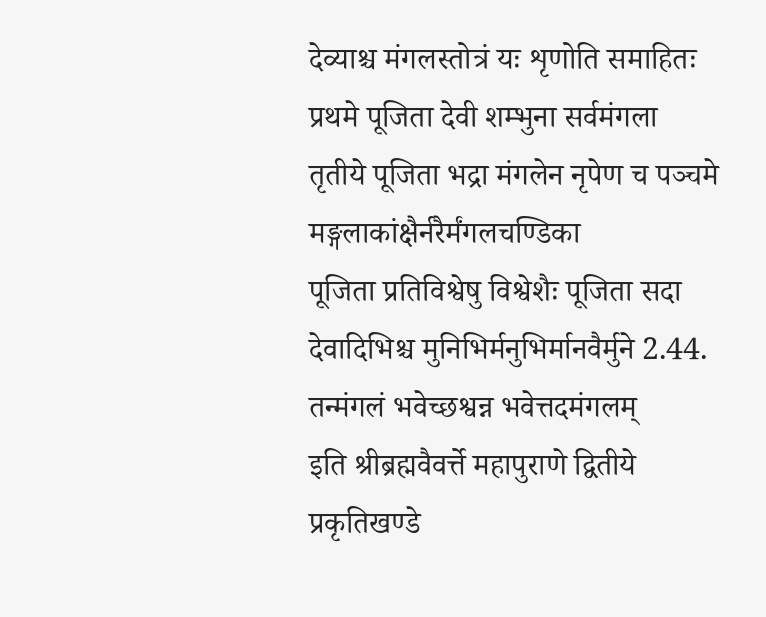देव्याश्च मंगलस्तोत्रं यः शृणोति समाहितः
प्रथमे पूजिता देवी शम्भुना सर्वमंगला
तृतीये पूजिता भद्रा मंगलेन नृपेण च पञ्चमे मङ्गलाकांक्षैर्नरैर्मंगलचण्डिका
पूजिता प्रतिविश्वेषु विश्वेशैः पूजिता सदा
देवादिभिश्च मुनिभिर्मनुभिर्मानवैर्मुने 2.44.
तन्मंगलं भवेच्छश्वन्न भवेत्तदमंगलम्
इति श्रीब्रह्मवैवर्त्ते महापुराणे द्वितीये प्रकृतिखण्डे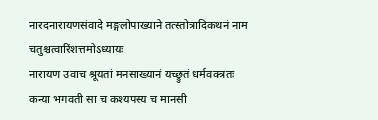नारदनारायणसंवादे मङ्गलोपाख्याने तत्स्तोत्रादिकथनं नाम चतुश्चत्वारिंशत्तमोऽध्यायः
नारायण उवाच श्रूयतां मनसाख्यानं यच्छ्रुतं धर्मवक्त्रतः
कन्या भगवती सा च कश्यपस्य च मानसी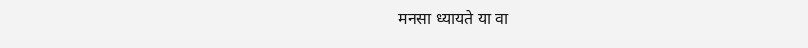मनसा ध्यायते या वा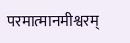परमात्मानमीश्वरम्